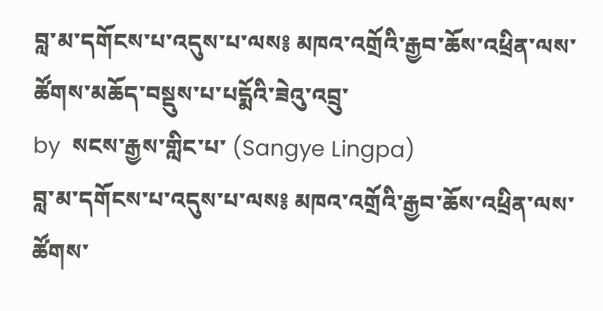བླ་མ་དགོངས་པ་འདུས་པ་ལས༔ མཁའ་འགྲོའི་རྒྱབ་ཆོས་འཕྲིན་ལས་ཚོགས་མཆོད་བསྡུས་པ་པདྨོའི་ཟེའུ་འབྲུ་
by  སངས་རྒྱས་གླིང་པ་ (Sangye Lingpa)
བླ་མ་དགོངས་པ་འདུས་པ་ལས༔ མཁའ་འགྲོའི་རྒྱབ་ཆོས་འཕྲིན་ལས་ཚོགས་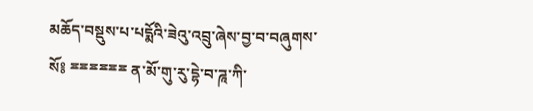མཆོད་བསྡུས་པ་པདྨོའི་ཟེའུ་འབྲུ་ཞེས་བྱ་བ་བཞུགས་སོ༔ ྈྈྈྈྈྈ ན་མོ་གུ་རུ་དྷེ་བ་ཌཱ་ཀི་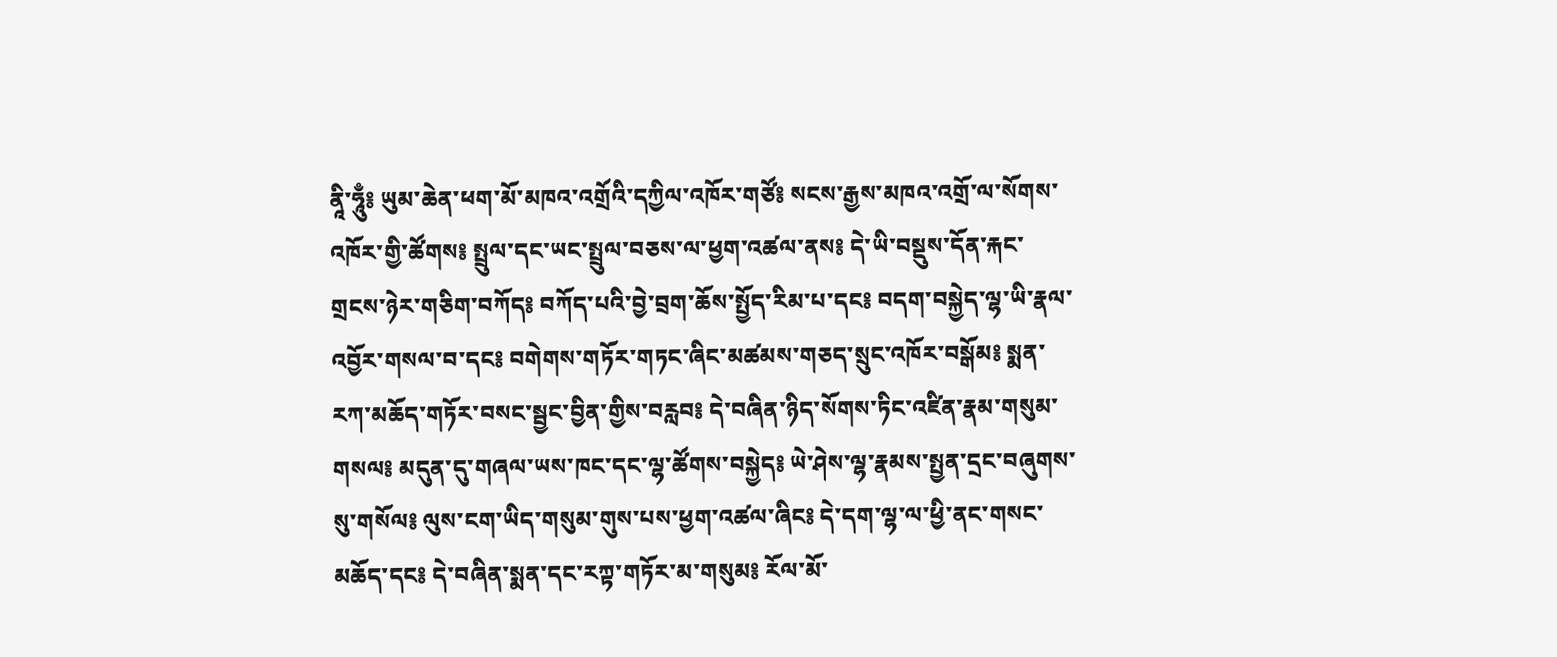ནཱི་ཧཱུྃ༔ ཡུམ་ཆེན་ཕག་མོ་མཁའ་འགྲོའི་དཀྱིལ་འཁོར་གཙོ༔ སངས་རྒྱས་མཁའ་འགྲོ་ལ་སོགས་འཁོར་གྱི་ཚོགས༔ སྤྲུལ་དང་ཡང་སྤྲུལ་བཅས་ལ་ཕྱག་འཚལ་ནས༔ དེ་ཡི་བསྡུས་དོན་རྐང་གྲངས་ཉེར་གཅིག་བཀོད༔ བཀོད་པའི་བྱེ་བྲག་ཆོས་སྤྱོད་རིམ་པ་དང༔ བདག་བསྐྱེད་ལྷ་ཡི་རྣལ་འབྱོར་གསལ་བ་དང༔ བགེགས་གཏོར་གཏང་ཞིང་མཚམས་གཅད་སྲུང་འཁོར་བསྒོམ༔ སྨན་རཀ་མཆོད་གཏོར་བསང་སྦྱང་བྱིན་གྱིས་བརླབ༔ དེ་བཞིན་ཉིད་སོགས་ཏིང་འཛིན་རྣམ་གསུམ་གསལ༔ མདུན་དུ་གཞལ་ཡས་ཁང་དང་ལྷ་ཚོགས་བསྐྱེད༔ ཡེ་ཤེས་ལྷ་རྣམས་སྤྱན་དྲང་བཞུགས་སུ་གསོལ༔ ལུས་ངག་ཡིད་གསུམ་གུས་པས་ཕྱག་འཚལ་ཞིང༔ དེ་དག་ལྷ་ལ་ཕྱི་ནང་གསང་མཆོད་དང༔ དེ་བཞིན་སྨན་དང་རཀྟ་གཏོར་མ་གསུམ༔ རོལ་མོ་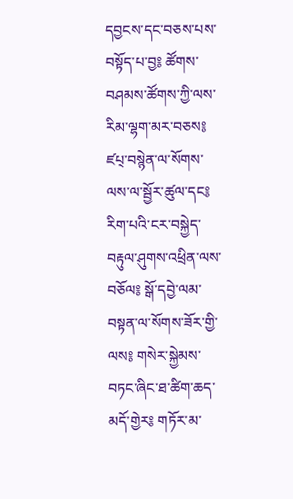དབྱངས་དང་བཅས་པས་བསྟོད་པ་བྱ༔ ཚོགས་བཤམས་ཚོགས་ཀྱི་ལས་རིམ་ལྷག་མར་བཅས༔ ཛཔ྄་བསྙེན་ལ་སོགས་ལས་ལ་སྦྱོར་ཚུལ་དང༔ རིག་པའི་ངར་བསྐྱེད་བརྟུལ་ཤུགས་འཕྲིན་ལས་བཅོལ༔ སྒོ་དབྱེ་ལམ་བསྟན་ལ་སོགས་ཟོར་གྱི་ལས༔ གསེར་སྐྱེམས་བཏང་ཞིང་ཐ་ཚིག་ཆད་མདོ་གྱེར༔ གཏོར་མ་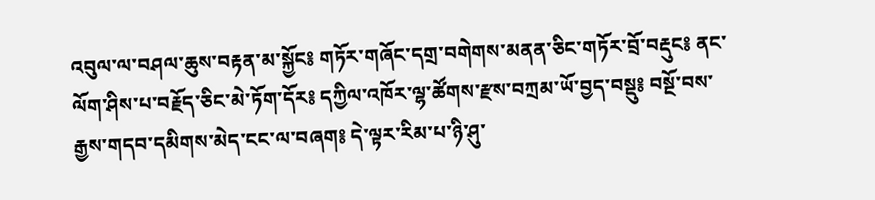འབུལ་ལ་བཤལ་ཆུས་བརྟན་མ་སྐྱོང༔ གཏོར་གཞོང་དགྲ་བགེགས་མནན་ཅིང་གཏོར་བྲོ་བརྡུང༔ ནང་ལོག་ཤིས་པ་བརྗོད་ཅིང་མེ་ཏོག་དོར༔ དཀྱིལ་འཁོར་ལྷ་ཚོགས་རྫས་བཀྲམ་ཡོ་བྱད་བསྡུ༔ བསྔོ་བས་རྒྱས་གདབ་དམིགས་མེད་ངང་ལ་བཞག༔ དེ་ལྟར་རིམ་པ་ཉི་ཤུ་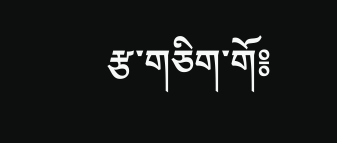རྩ་གཅིག་གོ༔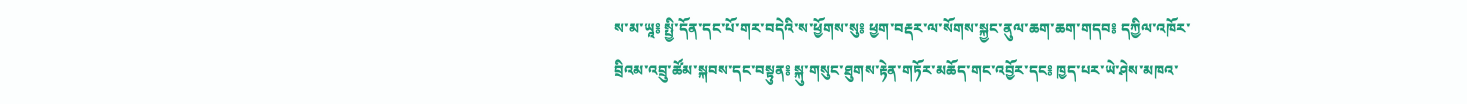ས་མ་ཡཱ༔ སྤྱི་དོན་དང་པོ་གར་བདེའི་ས་ཕྱོགས་སུ༔ ཕྱག་བརྡར་ལ་སོགས་སྐྱང་ནུལ་ཆག་ཆག་གདབ༔ དཀྱིལ་འཁོར་བྲིའམ་འབྲུ་ཚོམ་སྐབས་དང་བསྟུན༔ སྐུ་གསུང་ཐུགས་རྟེན་གཏོར་མཆོད་གང་འབྱོར་དང༔ ཁྱད་པར་ཡེ་ཤེས་མཁའ་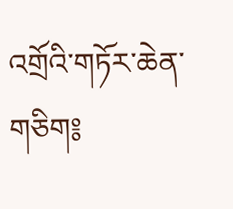འགྲོའི་གཏོར་ཆེན་གཅིག༔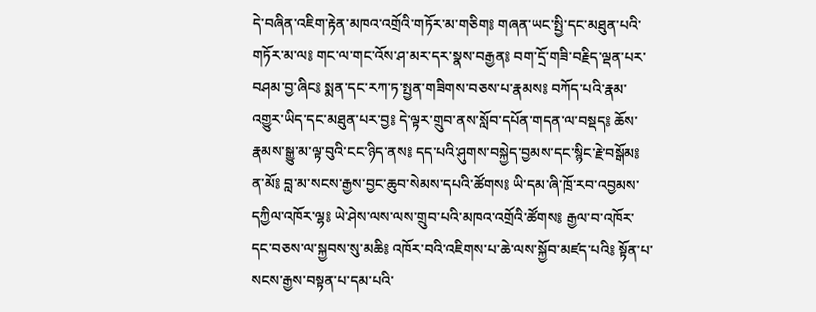དེ་བཞིན་འཇིག་རྟེན་མཁའ་འགྲོའི་གཏོར་མ་གཅིག༔ གཞན་ཡང་སྤྱི་དང་མཐུན་པའི་གཏོར་མ་ལ༔ གང་ལ་གང་འོས་ཤ་མར་དར་སྣས་བརྒྱན༔ བག་དྲོ་གཟི་བརྗིད་ལྡན་པར་བཤམ་བྱ་ཞིང༔ སྨན་དང་རཀ་ཏ་སྤྱན་གཟིགས་བཅས་པ་རྣམས༔ བཀོད་པའི་རྣམ་འགྱུར་ཡིད་དང་མཐུན་པར་བྱ༔ དེ་ལྟར་གྲུབ་ནས་སློབ་དཔོན་གདན་ལ་བསྡད༔ ཆོས་རྣམས་སྒྱུ་མ་ལྟ་བུའི་ངང་ཉིད་ནས༔ དད་པའི་ཤུགས་བསྐྱེད་བྱམས་དང་སྙིང་རྗེ་བསྒོམ༔ ན་མོ༔ བླ་མ་སངས་རྒྱས་བྱང་ཆུབ་སེམས་དཔའི་ཚོགས༔ ཡི་དམ་ཞི་ཁྲོ་རབ་འབྱམས་དཀྱིལ་འཁོར་ལྷ༔ ཡེ་ཤེས་ལས་ལས་གྲུབ་པའི་མཁའ་འགྲོའི་ཚོགས༔ རྒྱལ་བ་འཁོར་དང་བཅས་ལ་སྐྱབས་སུ་མཆི༔ འཁོར་བའི་འཇིགས་པ་ཆེ་ལས་སྐྱོབ་མཛད་པའི༔ སྟོན་པ་སངས་རྒྱས་བསྟན་པ་དམ་པའི་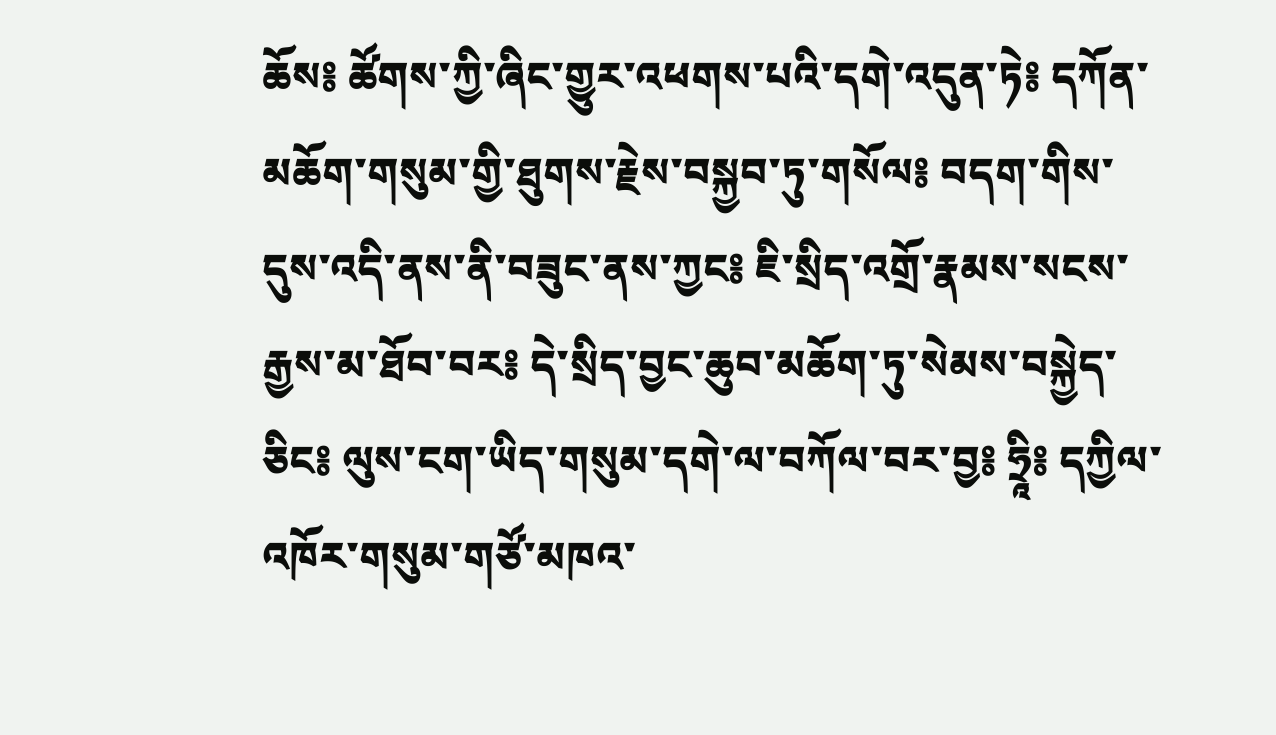ཆོས༔ ཚོགས་ཀྱི་ཞིང་གྱུར་འཕགས་པའི་དགེ་འདུན་ཏེ༔ དཀོན་མཆོག་གསུམ་གྱི་ཐུགས་རྗེས་བསྐྱབ་ཏུ་གསོལ༔ བདག་གིས་དུས་འདི་ནས་ནི་བཟུང་ནས་ཀྱང༔ ཇི་སྲིད་འགྲོ་རྣམས་སངས་རྒྱས་མ་ཐོབ་བར༔ དེ་སྲིད་བྱང་ཆུབ་མཆོག་ཏུ་སེམས་བསྐྱེད་ཅིང༔ ལུས་ངག་ཡིད་གསུམ་དགེ་ལ་བཀོལ་བར་བྱ༔ ཧྲཱི༔ དཀྱིལ་འཁོར་གསུམ་གཙོ་མཁའ་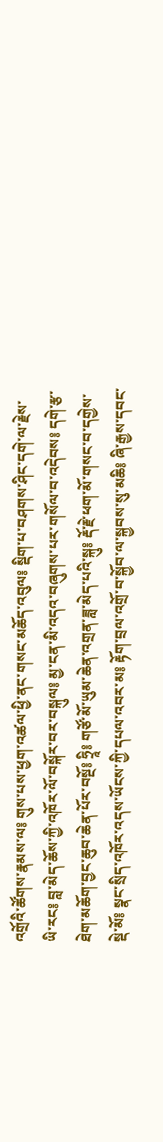འགྲོའི་ཚོགས་རྣམས་ལ༔ གུས་པས་ཕྱག་འཚལ་ཕྱི་ནང་གསང་མཆོད་འབུལ༔ སྡིག་པ་བཤགས་ཤིང་དགེ་ལ་རྗེས་ཡི་རང༔ བླ་མེད་ཆོས་ཀྱི་འཁོར་ལོ་བསྐོར་བར་བསྐུལ༔ མྱ་ངན་མི་འདའ་བཞུགས་པར་གསོལ་བ་འདེབས༔ དགེ་རྩ་ཐེག་མཆོག་བྱང་ཆུབ་ཆེན་པོར་བསྔོ༔ ཧྲཱི༔ གཙོ་མོ་ཡུམ་ཆེན་འགྲན་ཟླ་མེད་པའི་སྐུ༔ རྡོ་རྗེ་ཕག་མོ་གསང་བ་དགྱེས་སྡེ་མོ༔ སྣང་སྲིད་འཁོར་འདས་ཡོངས་ཀྱི་དཔལ་འབར་མ༔ རྟོག་བྲལ་འགྲོ་བ་སྐྱོབ་ལ་སྐྱབས་སུ་མཆི༔ ཞི་རྒྱས་དབང་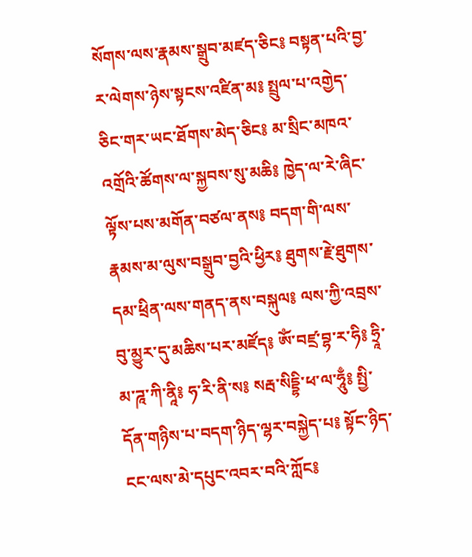སོགས་ལས་རྣམས་སྒྲུབ་མཛད་ཅིང༔ བསྟན་པའི་བྱ་ར་ལེགས་ཉེས་སྟངས་འཛིན་མ༔ སྤྲུལ་པ་འགྱེད་ཅིང་གར་ཡང་ཐོགས་མེད་ཅིང༔ མ་སྲིང་མཁའ་འགྲོའི་ཚོགས་ལ་སྐྱབས་སུ་མཆི༔ ཁྱེད་ལ་རེ་ཞིང་ལྟོས་པས་མགོན་བཙལ་ནས༔ བདག་གི་ལས་རྣམས་མ་ལུས་བསྒྲུབ་བྱའི་ཕྱིར༔ ཐུགས་རྗེ་ཐུགས་དམ་ཕྲིན་ལས་གནད་ནས་བསྐུལ༔ ལས་ཀྱི་འབྲས་བུ་མྱུར་དུ་མཆིས་པར་མཛོད༔ ཨོཾ་བཛྲ་བྷ་ར་ཧི༔ ཧྲཱི་མ་ཌཱ་ཀི་ནཱི༔ ཧ་རི་ནི་ས༔ སརྦ་སིདྡྷི་ཕ་ལ་ཧཱུྃ༔ སྤྱི་དོན་གཉིས་པ་བདག་ཉིད་ལྷར་བསྐྱེད་པ༔ སྟོང་ཉིད་ངང་ལས་མེ་དཔུང་འབར་བའི་ཀློང༔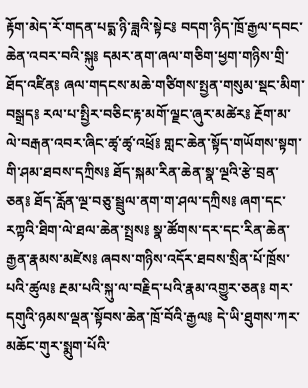རྟོག་མེད་རོ་གདན་པདྨ་ཉི་ཟླའི་སྟེང༔ བདག་ཉིད་ཁྲོ་རྒྱལ་དབང་ཆེན་འབར་བའི་སྐུ༔ དམར་ནག་ཞལ་གཅིག་ཕྱག་གཉིས་གྲི་ཐོད་འཛིན༔ ཞལ་གདངས་མཆེ་གཙིགས་སྤྱན་གསུམ་སྡང་མིག་བསྒྲད༔ རལ་པ་སྤྱིར་བཅིང་རྟ་མགོ་ལྗང་ཞུར་མཚེར༔ རྔོག་མ་ལེ་བརྒན་འབར་ཞིང་ཚྭ་ཚྭ་འཕྲོ༔ གླང་ཆེན་སྟོད་གཡོགས་སྟག་གི་ཤམ་ཐབས་དཀྲིས༔ ཐོད་སྐམ་རིན་ཆེན་སྣ་ལྔའི་རྩེ་བྲན་ཅན༔ ཐོད་རློན་ལྔ་བཅུ་སྦྲུལ་ནག་ག་ཤལ་དཀྲིས༔ ཞག་དང་རཀྟའི་ཐིག་ལེ་ཐལ་ཆེན་སྤྲས༔ སྣ་ཚོགས་དར་དང་རིན་ཆེན་རྒྱན་རྣམས་མཛེས༔ ཞབས་གཉིས་འདོར་ཐབས་སྲིན་པོ་ཁྲོས་པའི་ཚུལ༔ རྔམ་པའི་སྐུ་ལ་བརྗིད་པའི་རྣམ་འགྱུར་ཅན༔ གར་དགུའི་ཉམས་ལྡན་སྟོབས་ཆེན་ཁྲོ་བོའི་རྒྱལ༔ དེ་ཡི་ཐུགས་ཀར་མཆོང་གུར་སྨུག་པོའི་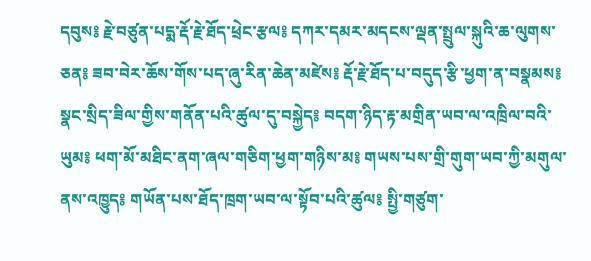དབུས༔ རྗེ་བཙུན་པདྨ་རྡོ་རྗེ་ཐོད་ཕྲེང་རྩལ༔ དཀར་དམར་མདངས་ལྡན་སྤྲུལ་སྐུའི་ཆ་ལུགས་ཅན༔ ཟབ་བེར་ཆོས་གོས་པད་ཞུ་རིན་ཆེན་མཛེས༔ རྡོ་རྗེ་ཐོད་པ་བདུད་རྩི་ཕྱག་ན་བསྣམས༔ སྣང་སྲིད་ཟིལ་གྱིས་གནོན་པའི་ཚུལ་དུ་བསྐྱེད༔ བདག་ཉིད་རྟ་མགྲིན་ཡབ་ལ་འཁྲིལ་བའི་ཡུམ༔ ཕག་མོ་མཐིང་ནག་ཞལ་གཅིག་ཕྱག་གཉིས་མ༔ གཡས་པས་གྲི་གུག་ཡབ་ཀྱི་མགུལ་ནས་འཁྱུད༔ གཡོན་པས་ཐོད་ཁྲག་ཡབ་ལ་སྟོབ་པའི་ཚུལ༔ སྤྱི་གཙུག་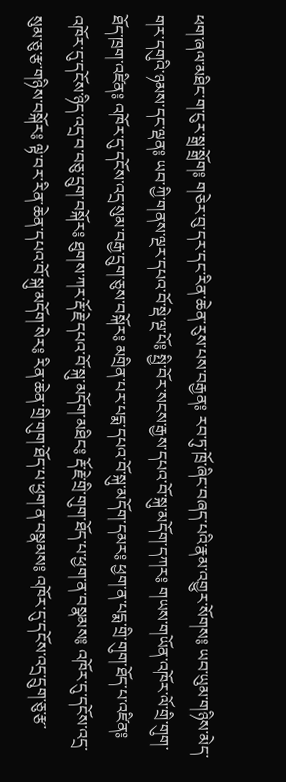ཕག་ཞལ་མཐིང་ག་ངུར་སྒྲ་སྒྲོག༔ གཅེར་བུ་དར་དང་རིན་ཆེན་རུས་པས་བརྒྱན༔ རབ་ཏུ་ཁྲོ་ཞིང་བཞད་པའི་རྣམ་འགྱུར་སོགས༔ ཡབ་ཡུམ་གཉིས་མེད་གར་དགུའི་ཉམས་དང་ལྡན༔ ཡབ་ཀྱི་གནས་ལྔར་དཔའ་བོ་སྡེ་ལྔ་པོ༔ སྤྱི་བོར་སངས་རྒྱས་དཔའ་བོ་སྐུ་མདོག་དཀར༔ གཡས་གཡོན་འཁོར་ལོ་གྲི་གུག་ཐོད་ཁྲག་འཛིན༔ འཁོར་དུ་དངོས་འདྲ་སུམ་བརྒྱ་དྲུག་ཅུས་བསྐོར༔ མགྲིན་པར་པདྨ་དཔའ་བོ་སྐུ་མདོག་དམར༔ ཕྱག་ན་པདྨ་གྲི་གུག་ཐོད་པ་འཛིན༔ འཁོར་དུ་དངོས་ཉིད་འདྲ་བ་བཅུ་དྲུག་བསྐོར༔ ཐུགས་ཀར་རྡོ་རྗེ་དཔའ་བོ་སྐུ་མདོག་མཐིང༔ རྡོ་རྗེ་གྲི་གུག་ཐོད་པ་ཕྱག་ན་བསྣམས༔ འཁོར་དུ་དངོས་འདྲ་སུམ་ཅུ་རྩ་གཉིས་བསྐོར༔ ལྟེ་བར་རིན་ཆེན་དཔའ་བོ་སྐུ་མདོག་སེར༔ རིན་ཆེན་གྲི་གུག་ཐོད་པ་ཕྱག་ན་བསྣམས༔ འཁོར་དུ་དངོས་འདྲ་དྲུག་ཅུ་རྩ་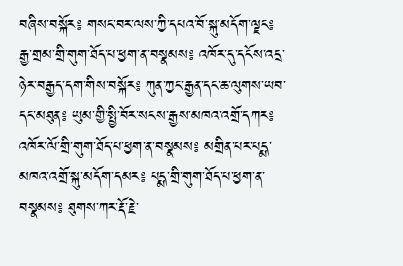བཞིས་བསྐོར༔ གསང་བར་ལས་ཀྱི་དཔའ་བོ་སྐུ་མདོག་ལྗང༔ རྒྱ་གྲམ་གྲི་གུག་ཐོད་པ་ཕྱག་ན་བསྣམས༔ འཁོར་དུ་དངོས་འདྲ་ཉེར་བརྒྱད་དག་གིས་བསྐོར༔ ཀུན་ཀྱང་རྒྱན་དང་ཆ་ལུགས་ཡབ་དང་མཐུན༔ ཡུམ་གྱི་སྤྱི་བོར་སངས་རྒྱས་མཁའ་འགྲོ་དཀར༔ འཁོར་ལོ་གྲི་གུག་ཐོད་པ་ཕྱག་ན་བསྣམས༔ མགྲིན་པར་པདྨ་མཁའ་འགྲོ་སྐུ་མདོག་དམར༔ པདྨ་གྲི་གུག་ཐོད་པ་ཕྱག་ན་བསྣམས༔ ཐུགས་ཀར་རྡོ་རྗེ་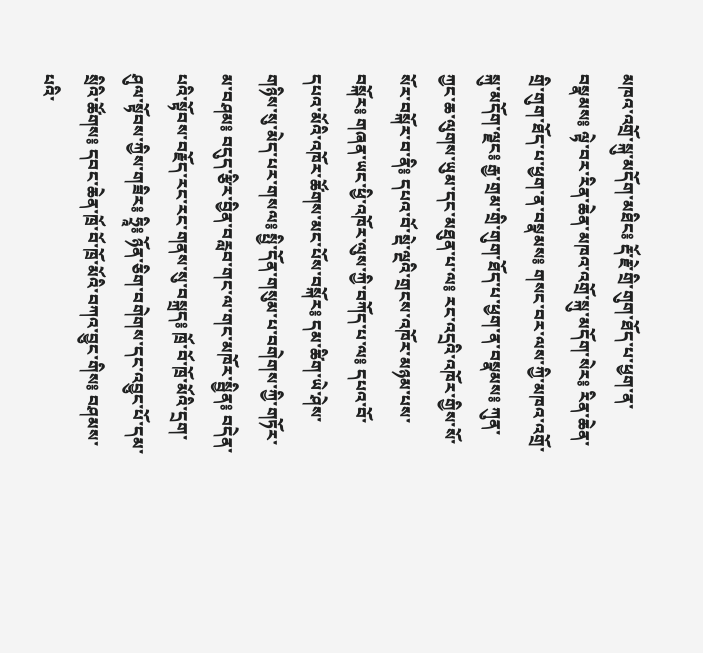མཁའ་འགྲོ་སྐུ་མདོག་མཐིང༔ རྡོ་རྗེ་གྲི་གུག་ཐོད་པ་ཕྱག་ན་བསྣམས༔ ལྟེ་བར་རིན་ཆེན་མཁའ་འགྲོ་སྐུ་མདོག་སེར༔ རིན་ཆེན་གྲི་གུག་ཐོད་པ་ཕྱག་ན་བསྣམས༔ གསང་བར་ལས་ཀྱི་མཁའ་འགྲོ་སྐུ་མདོག་ལྗང༔ རྒྱ་གྲམ་གྲི་གུག་ཐོད་པ་ཕྱག་ན་བསྣམས༔ ཀུན་ཀྱང་ཆ་ལུགས་ཡུམ་དང་མཐུན་པ་ལ༔ རང་འདྲའི་འཁོར་གྱིས་སོ་སོར་བསྐོར་བ་ནི༔ དཔའ་བོ་སྡེ་ལྔའི་གྲངས་འཁོར་མཉམ་པས་བསྐོར༔ གཞན་ཡང་ཕྱི་འཁོར་ལུས་ཀྱི་བཀོད་པ་ལ༔ དཔའ་བོ་དཔའ་མོའི་འཁོར་ཚོགས་མང་པོས་བསྐོར༔ དམ་ཚིག་ཡེ་ཤེས་གཉིས་སུ་མེད་པར་གསལ༔ སྤྱི་དོན་གསུམ་པ་བགེགས་ཀྱི་གཏོར་མ་བཤམ༔ བདུད་རྩིར་བྱིན་བརླབ་གང་ལ་གང་མཁོར་སྦྱིན༔ བདེན་པའི་སྟོབས་བརྗོད་རང་རང་གནས་སུ་བསྐྲད༔ ཁྲོ་བོ་ཁྲོ་མོའི་དྲག་ཤུལ་སྟོབས་ཀྱིས་གཟིར༔ ཧྲཱི༔ ཉོན་ཅིག་བགེགས་དང་འབྱུང་པོ་དམ་སྲིའི་ཚོགས༔ དབང་ཆེན་ཁྲོ་བོ་ཁྲོ་མོའི་བཀའ་བྱུང་གིས༔ བཤམས་པའི་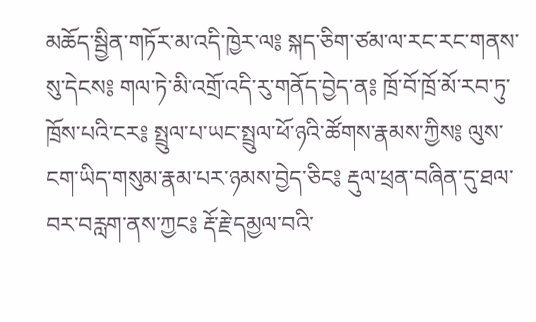མཆོད་སྦྱིན་གཏོར་མ་འདི་ཁྱེར་ལ༔ སྐད་ཅིག་ཙམ་ལ་རང་རང་གནས་སུ་དེངས༔ གལ་ཏེ་མི་འགྲོ་འདི་རུ་གནོད་བྱེད་ན༔ ཁྲོ་བོ་ཁྲོ་མོ་རབ་ཏུ་ཁྲོས་པའི་ངར༔ སྤྲུལ་པ་ཡང་སྤྲུལ་ཕོ་ཉའི་ཚོགས་རྣམས་ཀྱིས༔ ལུས་ངག་ཡིད་གསུམ་རྣམ་པར་ཉམས་བྱེད་ཅིང༔ རྡུལ་ཕྲན་བཞིན་དུ་ཐལ་བར་བརླག་ནས་ཀྱང༔ རྡོ་རྗེ་དམྱལ་བའི་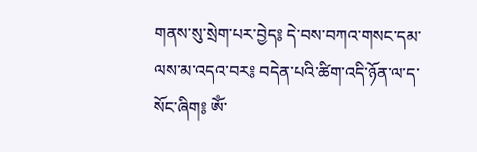གནས་སུ་སྲེག་པར་བྱེད༔ དེ་བས་བཀའ་གསང་དམ་ལས་མ་འདའ་བར༔ བདེན་པའི་ཚིག་འདི་ཉོན་ལ་ད་སོང་ཞིག༔ ཨོཾ་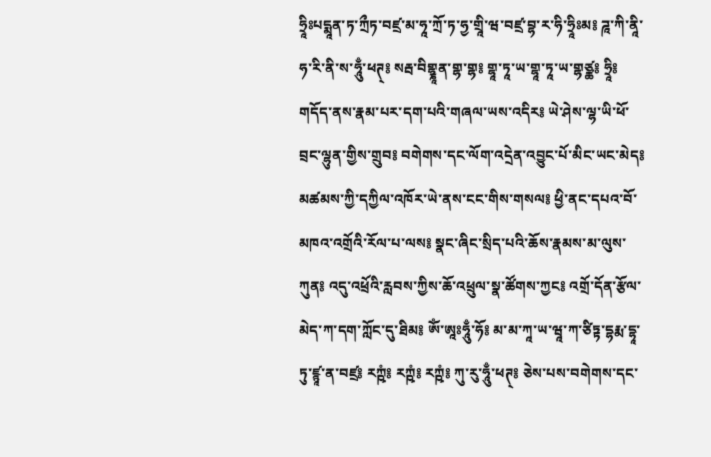ཧྲཱིཿཔདྨཱན་ཏ་ཀྲྀཏ་བཛྲ་མ་ཧཱ་ཀྲོ་ཏ་ཧྱ་གྲཱི་ཝ་བཛྲ་བྷ་ར་ཧི་ཧྲཱིཿམ༔ ཌཱ་ཀི་ནཱི་ཧ་རི་ནི་ས་ཧཱུྃ་ཕཊ྄༔ སརྦ་བིགྷྣཱན་གྷ་གྷ༔ གྷཱ་ཏཱ་ཡ་གྷཱ་ཏཱ་ཡ་གྷཙྪ༔ ཧྲཱི༔ གདོད་ནས་རྣམ་པར་དག་པའི་གཞལ་ཡས་འདིར༔ ཡེ་ཤེས་ལྷ་ཡི་ཕོ་བྲང་ལྷུན་གྱིས་གྲུབ༔ བགེགས་དང་ལོག་འདྲེན་འབྱུང་པོ་མིང་ཡང་མེད༔ མཚམས་ཀྱི་དཀྱིལ་འཁོར་ཡེ་ནས་ངང་གིས་གསལ༔ ཕྱི་ནང་དཔའ་བོ་མཁའ་འགྲོའི་རོལ་པ་ལས༔ སྣང་ཞིང་སྲིད་པའི་ཆོས་རྣམས་མ་ལུས་ཀུན༔ འདུ་འཕྲོའི་རླབས་ཀྱིས་ཆོ་འཕྲུལ་སྣ་ཚོགས་ཀྱང༔ འགྲོ་དོན་རྩོལ་མེད་ཀ་དག་ཀློང་དུ་ཐིམ༔ ཨོཾ་ཨཱཿཧཱུྃ་ཧོ༔ མ་མ་ཀཱ་ཡ་ཝཱ་ཀ་ཙིཏྟ་དྷརྨ་དྷཱ་ཏུ་ཛྙཱ་ན་བཛྲ༔ རཀྵཾ༔ རཀྵཾ༔ རཀྵཾ༔ ཀུ་རུ་ཧཱུྃ་ཕཊ྄༔ ཅེས་པས་བགེགས་དང་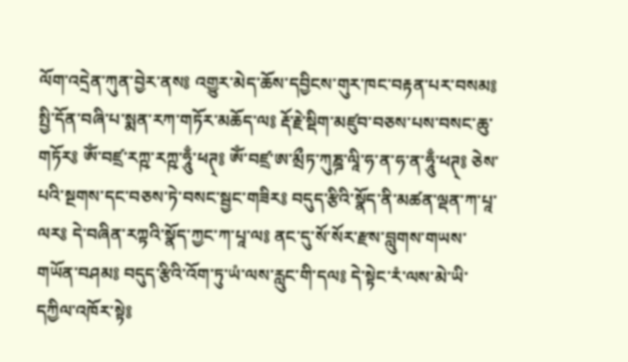ལོག་འདྲེན་ཀུན་བྱེར་ནས༔ འགྱུར་མེད་ཆོས་དབྱིངས་གུར་ཁང་བརྟན་པར་བསམ༔ སྤྱི་དོན་བཞི་པ་སྨན་རཀ་གཏོར་མཆོད་ལ༔ རྡོ་རྗེ་སྡིག་མཛུབ་བཅས་པས་བསང་ཆུ་གཏོར༔ ཨོཾ་བཛྲ་རཀྵ་རཀྵ་ཧཱུྃ་ཕཊ྄༔ ཨོཾ་བཛྲ་ཨ་མྲྀཏ་ཀུཎྜ་ལཱི་ཧ་ན་ཧ་ན་ཧཱུྃ་ཕཊ྄༔ ཅེས་པའི་སྔགས་དང་བཅས་ཏེ་བསང་སྦྱང་གཟིར༔ བདུད་རྩིའི་སྣོད་ནི་མཚན་ལྡན་ཀ་པཱ་ལར༔ དེ་བཞིན་རཀྟའི་སྣོད་ཀྱང་ཀ་པཱ་ལ༔ ནང་དུ་སོ་སོར་རྫས་བླུགས་གཡས་གཡོན་བཤམ༔ བདུད་རྩིའི་འོག་ཏུ་ཡཾ་ལས་རླུང་གི་དལ༔ དེ་སྟེང་རཾ་ལས་མེ་ཡི་དཀྱིལ་འཁོར་སྟེ༔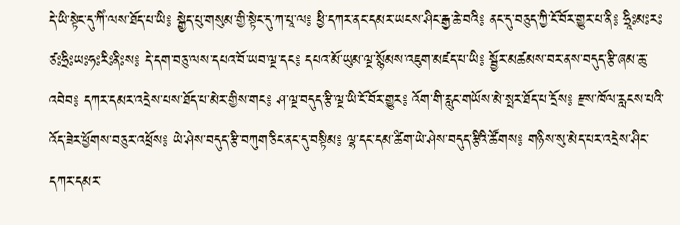དེ་ཡི་སྟེང་དུ་ཀིཾ་ལས་ཐོད་པ་ཡི༔ སྒྱེད་པུ་གསུམ་གྱི་སྟེང་དུ་ཀ་པཱ་ལ༔ ཕྱི་དཀར་ནང་དམར་ཡངས་ཤིང་རྒྱ་ཆེ་བའི༔ ནང་དུ་བཅུད་ཀྱི་ངོ་བོར་གྱུར་པ་ནི༔ ཧྲཱིཿམཿརཿཙཿཧྲིཿཡཿཧཿརིཿནིཿས༔ དེ་དག་བཅུ་ལས་དཔའ་བོ་ཡབ་ལྔ་དང༔ དཔའ་མོ་ཡུམ་ལྔ་སྙོམས་འཇུག་མཛད་པ་ཡི༔ སྦྱོར་མཚམས་བར་ནས་བདུད་རྩི་ཞམ་ཆུ་འབེབ༔ དཀར་དམར་འདྲེས་པས་ཐོད་པ་མེར་གྱིས་གང༔ ཤ་ལྔ་བདུད་རྩི་ལྔ་ཡི་ངོ་བོར་གྱུར༔ འོག་གི་རླུང་གཡོས་མེ་སྤར་ཐོད་པ་དྲོས༔ རྫས་ཁོལ་རླངས་པའི་འོད་ཟེར་ཕྱོགས་བཅུར་འཕྲོས༔ ཡེ་ཤེས་བདུད་རྩི་བཀུག་ཅིང་ནང་དུ་བསྟིམ༔ ལྷ་དང་དམ་ཚིག་ཡེ་ཤེས་བདུད་རྩིའི་ཚོགས༔ གཉིས་སུ་མེད་པར་འདྲེས་ཤིང་དཀར་དམར་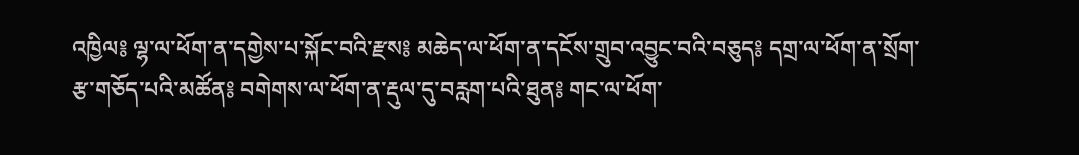འཁྱིལ༔ ལྷ་ལ་ཕོག་ན་དགྱེས་པ་སྐོང་བའི་རྫས༔ མཆེད་ལ་ཕོག་ན་དངོས་གྲུབ་འབྱུང་བའི་བཅུད༔ དགྲ་ལ་ཕོག་ན་སྲོག་རྩ་གཅོད་པའི་མཚོན༔ བགེགས་ལ་ཕོག་ན་རྡུལ་དུ་བརླག་པའི་ཐུན༔ གང་ལ་ཕོག་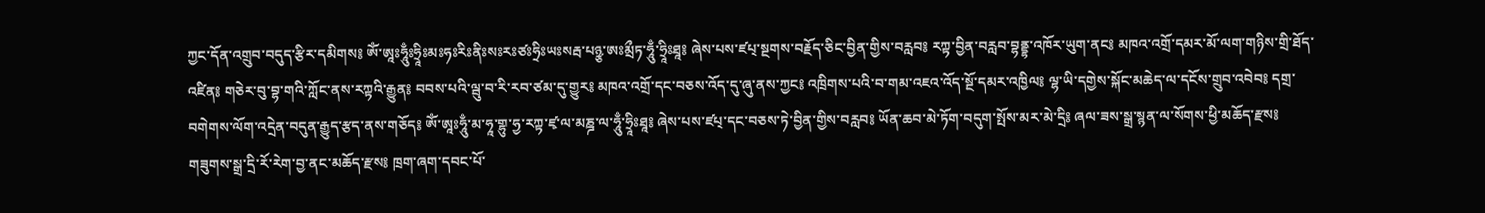ཀྱང་དོན་འགྲུབ་བདུད་རྩིར་དམིགས༔ ཨོཾ་ཨཱཿཧཱུྃཿཧྲཱིཿམཿཧཿརིཿནིཿསཿརཿཙཿཧྲིཿཡཿསརྦ་པཉྩ་ཨཿམྲྀཏ་ཧཱུྃ་ཧྲཱིཿཐཱ༔ ཞེས་པས་ཛཔ྄་སྔགས་བརྗོད་ཅིང་བྱིན་གྱིས་བརླབ༔ རཀྟ་བྱིན་བརླབ་བྷནྡྷ་འཁོར་ཡུག་ནང༔ མཁའ་འགྲོ་དམར་མོ་ལག་གཉིས་གྲི་ཐོད་འཛིན༔ གཅེར་བུ་བྷ་གའི་ཀློང་ནས་རཀྟའི་རྒྱུན༔ བབས་པའི་ལྦུ་བ་རི་རབ་ཙམ་དུ་གྱུར༔ མཁའ་འགྲོ་དང་བཅས་འོད་དུ་ཞུ་ནས་ཀྱང༔ འཁྲིགས་པའི་བ་གམ་འཇའ་འོད་སྔོ་དམར་འཁྱིལ༔ ལྷ་ཡི་དགྱེས་སྐོང་མཆེད་ལ་དངོས་གྲུབ་འབེབ༔ དགྲ་བགེགས་ལོག་འདྲེན་བདུན་རྒྱུད་རྩད་ནས་གཅོད༔ ཨོཾ་ཨཱཿཧཱུྃ་མ་ཧཱ་གྷུ་ཧྱ་རཀྟ་ཛྭ་ལ་མཎྜ་ལ་ཧཱུྃ་ཧྲཱིཿཐཱ༔ ཞེས་པས་ཛཔ྄་དང་བཅས་ཏེ་བྱིན་གྱིས་བརླབ༔ ཡོན་ཆབ་མེ་ཏོག་བདུག་སྤོས་མར་མེ་དྲི༔ ཞལ་ཟས་སྒྲ་སྙན་ལ་སོགས་ཕྱི་མཆོད་རྫས༔ གཟུགས་སྒྲ་དྲི་རོ་རེག་བྱ་ནང་མཆོད་རྫས༔ ཁྲག་ཞག་དབང་པོ་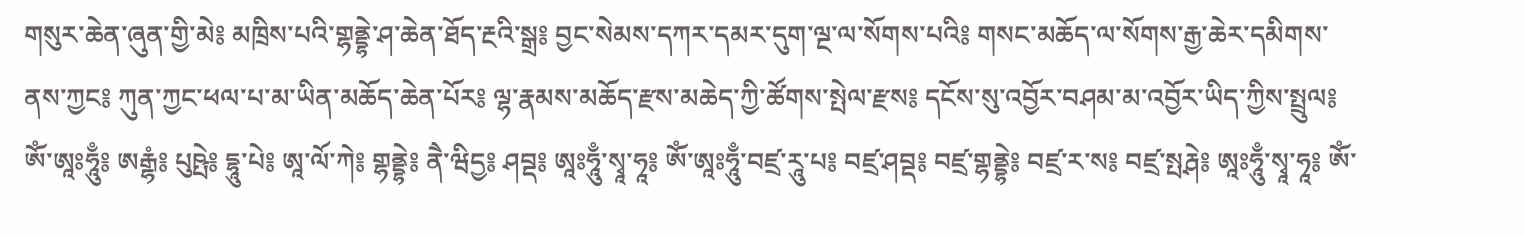གསུར་ཆེན་ཞུན་གྱི་མེ༔ མཁྲིས་པའི་གྷནྡྷེ་ཤ་ཆེན་ཐོད་རྔའི་སྒྲ༔ བྱང་སེམས་དཀར་དམར་དུག་ལྔ་ལ་སོགས་པའི༔ གསང་མཆོད་ལ་སོགས་རྒྱ་ཆེར་དམིགས་ནས་ཀྱང༔ ཀུན་ཀྱང་ཕལ་པ་མ་ཡིན་མཆོད་ཆེན་པོར༔ ལྷ་རྣམས་མཆོད་རྫས་མཆེད་ཀྱི་ཚོགས་སྤེལ་རྫས༔ དངོས་སུ་འབྱོར་བཤམ་མ་འབྱོར་ཡིད་ཀྱིས་སྤྲུལ༔ ཨོཾ་ཨཱཿཧཱུྃ༔ ཨརྒྷཾ༔ པུཥྤེ༔ དྷཱུ་པེ༔ ཨཱ་ལོ་ཀེ༔ གྷནྡྷེ༔ ནཻ་ཝིདྱ༔ ཤབྡ༔ ཨཱཿཧཱུྃ་སྭཱ་ཧཱ༔ ཨོཾ་ཨཱཿཧཱུྃ་བཛྲ་རཱུ་པ༔ བཛྲ་ཤབྡ༔ བཛྲ་གྷནྡྷེ༔ བཛྲ་ར་ས༔ བཛྲ་སྤརྴེ༔ ཨཱཿཧཱུྃ་སྭཱ་ཧཱ༔ ཨོཾ་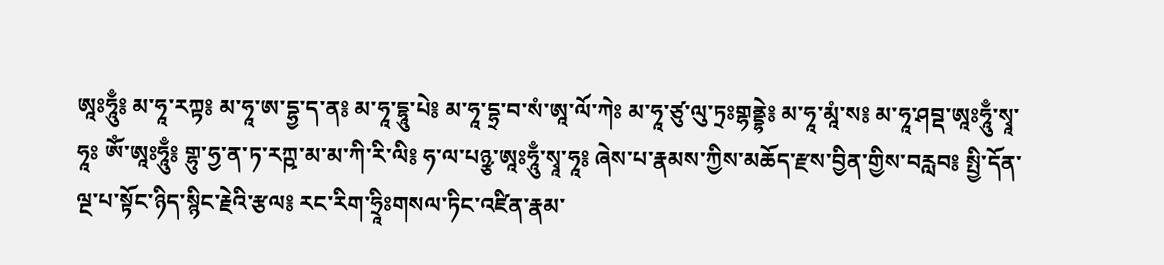ཨཱཿཧཱུྃ༔ མ་ཧཱ་རཀྟ༔ མ་ཧཱ་ཨ་དྷྱ་ད་ན༔ མ་ཧཱ་དྷཱུ་པེ༔ མ་ཧཱ་དྷྲ་བ་སཾ་ཨཱ་ལོ་ཀེཿ མ་ཧཱ་ཙུ་ལུ་ཏྲཿགྷནྡྷེ༔ མ་ཧཱ་མཱཾ་ས༔ མ་ཧཱ་ཤབྡ་ཨཱཿཧཱུྃ་སྭཱ་ཧཱཿ ཨོཾ་ཨཱཿཧཱུྃ༔ གྷུ་ཧྱ་ན་ཏ་རཀྵ་མ་མ་ཀི་རི་ལི༔ ཧ་ལ་པཉྩ་ཨཱཿཧཱུྃ་སྭཱ་ཧཱ༔ ཞེས་པ་རྣམས་ཀྱིས་མཆོད་རྫས་བྱིན་གྱིས་བརླབ༔ སྤྱི་དོན་ལྔ་པ་སྟོང་ཉིད་སྙིང་རྗེའི་རྩལ༔ རང་རིག་ཧྲཱིཿགསལ་ཏིང་འཛིན་རྣམ་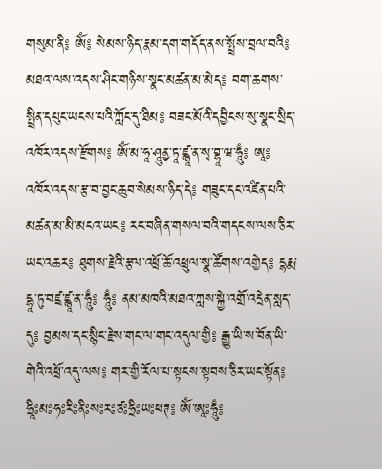གསུམ་ནི༔ ཨོཾ༔ སེམས་ཉིད་རྣམ་དག་གདོད་ནས་སྤྲོས་བྲལ་བའི༔ མཐའ་ལས་འདས་ཤིང་གཉིས་སྣང་མཚན་མ་མེད༔ བག་ཆགས་སྤྲིན་དཔུང་ཡངས་པའི་ཀློང་དུ་ཐིམ༔ བཟང་མོའི་དབྱིངས་སུ་སྣང་སྲིད་འཁོར་འདས་རྫོགས༔ ཨོཾ་མ་ཧཱ་ཤཱུནྱ་ཏཱ་ཛྙཱ་ན་སྭ་བྷཱ་ཝ་ཧཱུྃ༔ ཨཱ༔ འཁོར་འདས་རྩ་བ་བྱང་ཆུབ་སེམས་ཉིད་དེ༔ གཟུང་དང་འཛིན་པའི་མཚན་མ་མི་མངའ་ཡང༔ རང་བཞིན་གསལ་བའི་གདངས་ལས་ཅིར་ཡང་འཆར༔ ཐུགས་རྗེའི་རྩལ་འཕྲོ་ཆོ་འཕྲུལ་སྣ་ཚོགས་འགྱེད༔ དྷརྨ་དྷཱ་ཏུ་བཛྲ་ཛྙཱ་ན་ཧཱུྃ༔ ཧཱུྃ༔ ནམ་མཁའི་མཐའ་ཀླས་སྐྱེ་འགྲོ་འདྲེན་སླད་དུ༔ བྱམས་དང་སྙིང་རྗེས་གང་ལ་གང་འདུལ་གྱི༔ རྒྱུ་ཡི་ས་བོན་ཡི་གེའི་འཕྲོ་འདུ་ལས༔ གར་གྱི་རོལ་པ་སྟངས་སྟབས་ཅིར་ཡང་སྟོན༔ ཧྲཱིཿམཿཧཿརིཿནིཿསཿརཿཙཿཧྲིཿཡཿཕཊ༔ ཨོཾ་ཨཱཿཧཱུྃ༔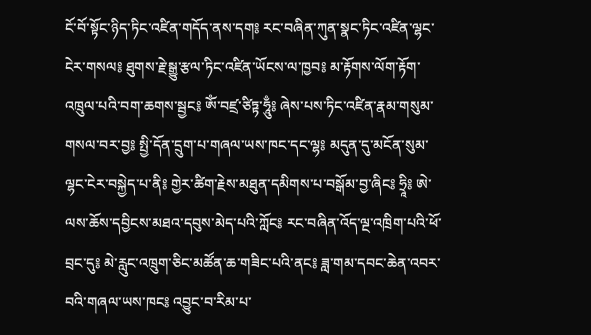ངོ་བོ་སྟོང་ཉིད་ཏིང་འཛིན་གདོད་ནས་དག༔ རང་བཞིན་ཀུན་སྣང་ཏིང་འཛིན་ལྷང་ངེར་གསལ༔ ཐུགས་རྗེ་སྒྱུ་རྩལ་ཏིང་འཛིན་ཡོངས་ལ་ཁྱབ༔ མ་རྟོགས་ལོག་རྟོག་འཁྲུལ་པའི་བག་ཆགས་སྦྱང༔ ཨོཾ་བཛྲ་ཙིཏྟ་ཧཱུྃ༔ ཞེས་པས་ཏིང་འཛིན་རྣམ་གསུམ་གསལ་བར་བྱ༔ སྤྱི་དོན་དྲུག་པ་གཞལ་ཡས་ཁང་དང་ལྷ༔ མདུན་དུ་མངོན་སུམ་ལྷང་ངེར་བསྐྱེད་པ་ནི༔ གྱེར་ཚིག་རྗེས་མཐུན་དམིགས་པ་བསྒོམ་བྱ་ཞིང༔ ཧྲཱི༔ ཨེ་ལས་ཆོས་དབྱིངས་མཐའ་དབུས་མེད་པའི་ཀློང༔ རང་བཞིན་འོད་ལྔ་འཁྲིག་པའི་ཕོ་བྲང་དུ༔ མེ་རླུང་འཁྲུག་ཅིང་མཚོན་ཆ་གཟིང་པའི་ནང༔ ཟླ་གམ་དབང་ཆེན་འབར་བའི་གཞལ་ཡས་ཁང༔ འབྱུང་བ་རིམ་པ་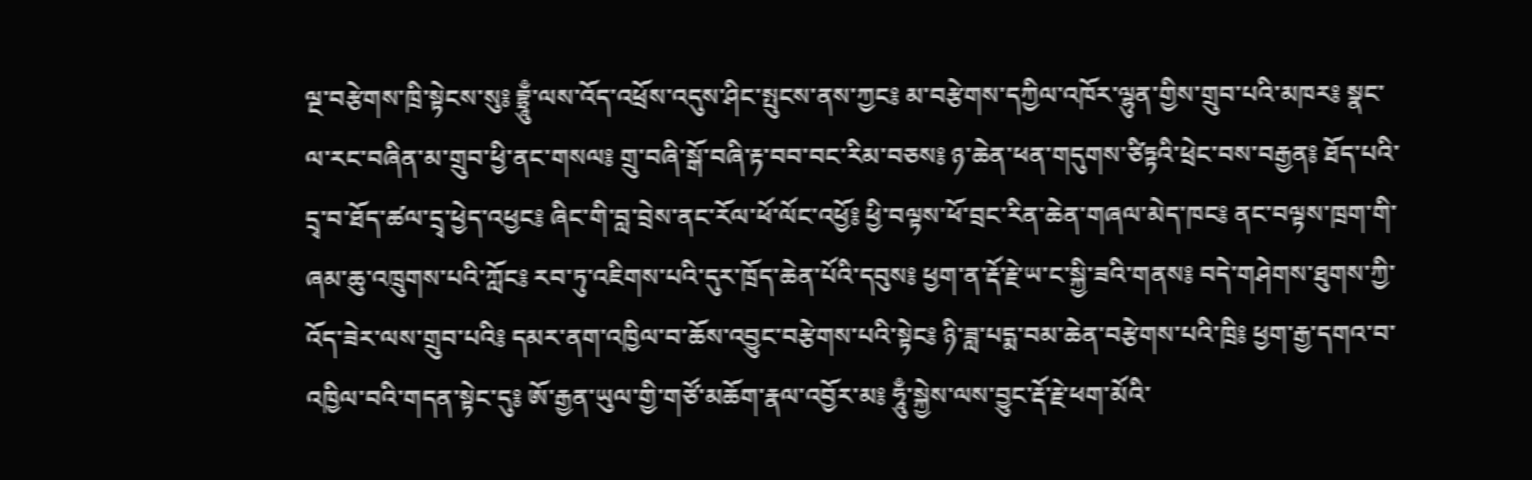ལྔ་བརྩེགས་ཁྲི་སྟེངས་སུ༔ བྷྲཱུྃ་ལས་འོད་འཕྲོས་འདུས་ཤིང་སྤུངས་ནས་ཀྱང༔ མ་བརྩེགས་དཀྱིལ་འཁོར་ལྷུན་གྱིས་གྲུབ་པའི་མཁར༔ སྣང་ལ་རང་བཞིན་མ་གྲུབ་ཕྱི་ནང་གསལ༔ གྲུ་བཞི་སྒོ་བཞི་རྟ་བབ་བང་རིམ་བཅས༔ ཉ་ཆེན་ཕན་གདུགས་ཙིཏྟའི་ཕྲེང་བས་བརྒྱན༔ ཐོད་པའི་དྲྭ་བ་ཐོད་ཚལ་དྲྭ་ཕྱེད་འཕྱང༔ ཞིང་གི་བླ་བྲེས་ནང་རོལ་ཕོ་ལོང་འཕྱོ༔ ཕྱི་བལྟས་ཕོ་བྲང་རིན་ཆེན་གཞལ་མེད་ཁང༔ ནང་བལྟས་ཁྲག་གི་ཞམ་ཆུ་འཁྲུགས་པའི་ཀློང༔ རབ་ཏུ་འཇིགས་པའི་དུར་ཁྲོད་ཆེན་པོའི་དབུས༔ ཕྱག་ན་རྡོ་རྗེ་ཡ་ང་སྐྱི་ཟའི་གནས༔ བདེ་གཤེགས་ཐུགས་ཀྱི་འོད་ཟེར་ལས་གྲུབ་པའི༔ དམར་ནག་འཁྱིལ་བ་ཆོས་འབྱུང་བརྩེགས་པའི་སྟེང༔ ཉི་ཟླ་པདྨ་བམ་ཆེན་བརྩེགས་པའི་ཁྲི༔ ཕྱག་རྒྱ་དགའ་བ་འཁྱིལ་བའི་གདན་སྟེང་དུ༔ ཨོ་རྒྱན་ཡུལ་གྱི་གཙོ་མཆོག་རྣལ་འབྱོར་མ༔ ཧཱུྃ་སྐྱེས་ལས་བྱུང་རྡོ་རྗེ་ཕག་མོའི་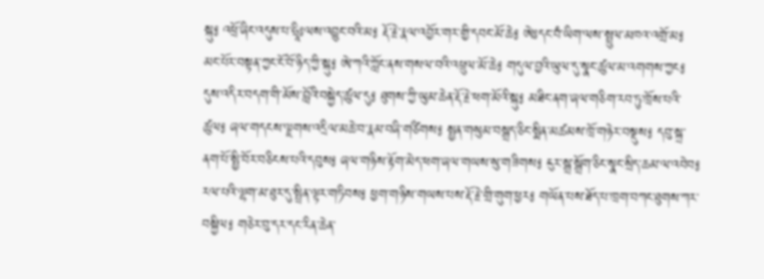སྐུ༔ འཕྲོ་ཞིང་འདུས་པ་ཧྲཱིཿལས་འབྱུང་བའི་མ༔ རྡོ་རྗེ་རྣལ་འབྱོར་གར་གྱི་དབང་མོ་ཆེ༔ ཨེཿདང་བཾ་ཡིག་ལས་སྤྲུལ་མཁའ་འགྲོ་མ༔ མང་པོར་བསྟན་ཀྱང་ངོ་བོ་ཉིད་ཀྱི་སྐུ༔ ཨེ་ཀའི་ཀློང་ནས་གསལ་བའི་འཕྲུལ་མོ་ཆེ༔ གདུལ་བྱའི་ཡུལ་དུ་སྣང་ཚུལ་མ་འགགས་ཀྱང༔ དུས་འདིར་བདག་གི་མོས་བློའི་བསྐྱེད་ཚུལ་དུ༔ ཐུགས་ཀྱི་ཡུམ་ཆེན་རྡོ་རྗེ་ཕག་མོའི་སྐུ༔ མཐིང་ནག་ཞལ་གཅིག་རབ་ཏུ་ཁྲོས་པའི་ཚུལ༔ ཞལ་གདངས་ལྗགས་འདྲིལ་མཆེ་བ་རྣམ་བཞི་གཙིགས༔ སྤྱན་གསུམ་བསྒྲད་ཅིང་སྨིན་མཚམས་ཁྲོ་གཉེར་བསྡུས༔ དབུ་སྐྲ་ནག་པོ་སྤྱི་བོར་བཅིངས་པའི་དབུས༔ ཞལ་གཉིས་རྟོག་མེད་ཕག་ཞལ་གཡས་སུ་གཟིགས༔ ངུར་སྒྲ་སྒྲོག་ཅིང་སྣང་སྲིད་ཆམ་ལ་འབེབ༔ རལ་པའི་ལྷག་མ་ཐུར་དུ་སྤྲིན་ལྟར་གཏིབས༔ ཕྱག་གཉིས་གཡས་པས་རྡོ་རྗེ་གྲི་གུག་ཕྱར༔ གཡོན་པས་ཐོད་པ་ཁྲག་བཀང་ཐུགས་ཀར་བསྐྱིལ༔ གཅེར་བུ་དར་དང་རིན་ཆེན་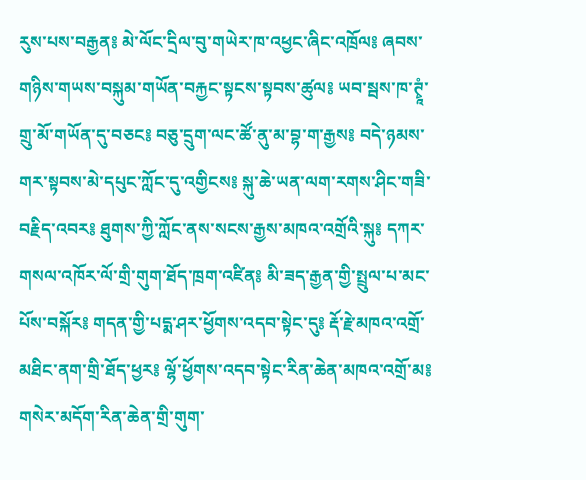རུས་པས་བརྒྱན༔ མེ་ལོང་དྲིལ་བུ་གཡེར་ཁ་འཕྱང་ཞིང་འཁྲོལ༔ ཞབས་གཉིས་གཡས་བསྐུམ་གཡོན་བརྐྱང་སྟངས་སྟབས་ཚུལ༔ ཡབ་སྦས་ཁ་ཊྭཱཾ་གྲུ་མོ་གཡོན་དུ་བཅང༔ བཅུ་དྲུག་ལང་ཚོ་ནུ་མ་བྷ་ག་རྒྱས༔ བདེ་ཉམས་གར་སྟབས་མེ་དཔུང་ཀློང་དུ་འགྱིངས༔ སྐུ་ཆེ་ཡན་ལག་རགས་ཤིང་གཟི་བརྗིད་འབར༔ ཐུགས་ཀྱི་ཀློང་ནས་སངས་རྒྱས་མཁའ་འགྲོའི་སྐུ༔ དཀར་གསལ་འཁོར་ལོ་གྲི་གུག་ཐོད་ཁྲག་འཛིན༔ མི་ཟད་རྒྱན་གྱི་སྤྲུལ་པ་མང་པོས་བསྐོར༔ གདན་གྱི་པདྨ་ཤར་ཕྱོགས་འདབ་སྟེང་དུ༔ རྡོ་རྗེ་མཁའ་འགྲོ་མཐིང་ནག་གྲི་ཐོད་ཕྱར༔ ལྷོ་ཕྱོགས་འདབ་སྟེང་རིན་ཆེན་མཁའ་འགྲོ་མ༔ གསེར་མདོག་རིན་ཆེན་གྲི་གུག་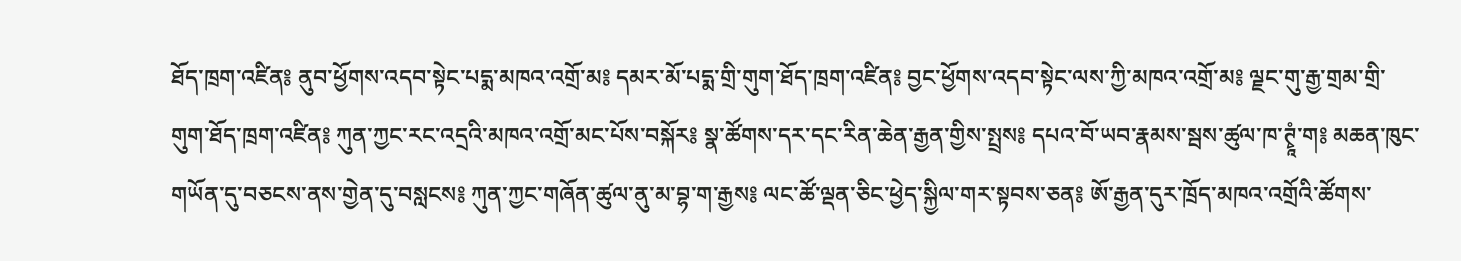ཐོད་ཁྲག་འཛིན༔ ནུབ་ཕྱོགས་འདབ་སྟེང་པདྨ་མཁའ་འགྲོ་མ༔ དམར་མོ་པདྨ་གྲི་གུག་ཐོད་ཁྲག་འཛིན༔ བྱང་ཕྱོགས་འདབ་སྟེང་ལས་ཀྱི་མཁའ་འགྲོ་མ༔ ལྗང་གུ་རྒྱ་གྲམ་གྲི་གུག་ཐོད་ཁྲག་འཛིན༔ ཀུན་ཀྱང་རང་འདྲའི་མཁའ་འགྲོ་མང་པོས་བསྐོར༔ སྣ་ཚོགས་དར་དང་རིན་ཆེན་རྒྱན་གྱིས་སྤྲས༔ དཔའ་བོ་ཡབ་རྣམས་སྦས་ཚུལ་ཁ་ཊྭཱཾ་ག༔ མཆན་ཁུང་གཡོན་དུ་བཅངས་ནས་གྱེན་དུ་བསླངས༔ ཀུན་ཀྱང་གཞོན་ཚུལ་ནུ་མ་བྷ་ག་རྒྱས༔ ལང་ཚོ་ལྡན་ཅིང་ཕྱེད་སྐྱིལ་གར་སྟབས་ཅན༔ ཨོ་རྒྱན་དུར་ཁྲོད་མཁའ་འགྲོའི་ཚོགས་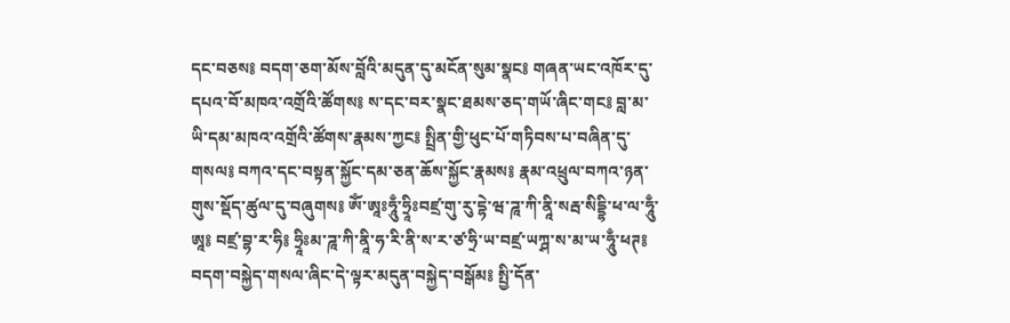དང་བཅས༔ བདག་ཅག་མོས་བློའི་མདུན་དུ་མངོན་སུམ་སྣང༔ གཞན་ཡང་འཁོར་དུ་དཔའ་བོ་མཁའ་འགྲོའི་ཚོགས༔ ས་དང་བར་སྣང་ཐམས་ཅད་གཡོ་ཞིང་གང༔ བླ་མ་ཡི་དམ་མཁའ་འགྲོའི་ཚོགས་རྣམས་ཀྱང༔ སྤྲིན་གྱི་ཕུང་པོ་གཏིབས་པ་བཞིན་དུ་གསལ༔ བཀའ་དང་བསྟན་སྐྱོང་དམ་ཅན་ཆོས་སྐྱོང་རྣམས༔ རྣམ་འཕྲུལ་བཀའ་ཉན་གུས་སྡོད་ཚུལ་དུ་བཞུགས༔ ཨོཾ་ཨཱཿཧཱུྃ་ཧྲཱིཿབཛྲ་གུ་རུ་དྷེ་ཝ་ཌཱ་ཀི་ནཱི་སརྦ་སིདྡྷི་ཕ་ལ་ཧཱུྃ་ཨཱ༔ བཛྲ་བྷ་ར་ཧི༔ ཧྲཱིཿམ་ཌཱ་ཀི་ནཱི་ཧ་རི་ནི་ས་ར་ཙ་ཧྲི་ཡ་བཛྲ་ཡཀྴ་ས་མ་ཡ་ཧཱུྃ་ཕཊ༔ བདག་བསྐྱེད་གསལ་ཞིང་དེ་ལྟར་མདུན་བསྐྱེད་བསྒོམ༔ སྤྱི་དོན་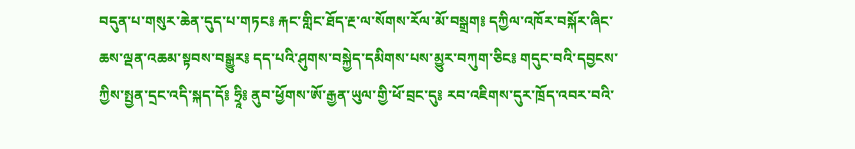བདུན་པ་གསུར་ཆེན་དུད་པ་གཏང༔ རྐང་གླིང་ཐོད་རྔ་ལ་སོགས་རོལ་མོ་བསྒྲག༔ དཀྱིལ་འཁོར་བསྐོར་ཞིང་ཆས་ལྡན་འཆམ་སྟབས་བསྒྱུར༔ དད་པའི་ཤུགས་བསྐྱེད་དམིགས་པས་མྱུར་བཀུག་ཅིང༔ གདུང་བའི་དབྱངས་ཀྱིས་སྤྱན་དྲང་འདི་སྐད་དོ༔ ཧྲཱི༔ ནུབ་ཕྱོགས་ཨོ་རྒྱན་ཡུལ་གྱི་ཕོ་བྲང་དུ༔ རབ་འཇིགས་དུར་ཁྲོད་འབར་བའི་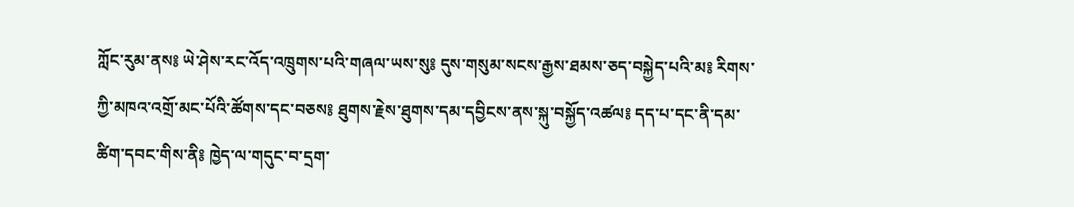ཀློང་རུམ་ནས༔ ཡེ་ཤེས་རང་འོད་འཁྲུགས་པའི་གཞལ་ཡས་སུ༔ དུས་གསུམ་སངས་རྒྱས་ཐམས་ཅད་བསྐྱེད་པའི་མ༔ རིགས་ཀྱི་མཁའ་འགྲོ་མང་པོའི་ཚོགས་དང་བཅས༔ ཐུགས་རྗེས་ཐུགས་དམ་དབྱིངས་ནས་སྐུ་བསྐྱོད་འཚལ༔ དད་པ་དང་ནི་དམ་ཚིག་དབང་གིས་ནི༔ ཁྱེད་ལ་གདུང་བ་དྲག་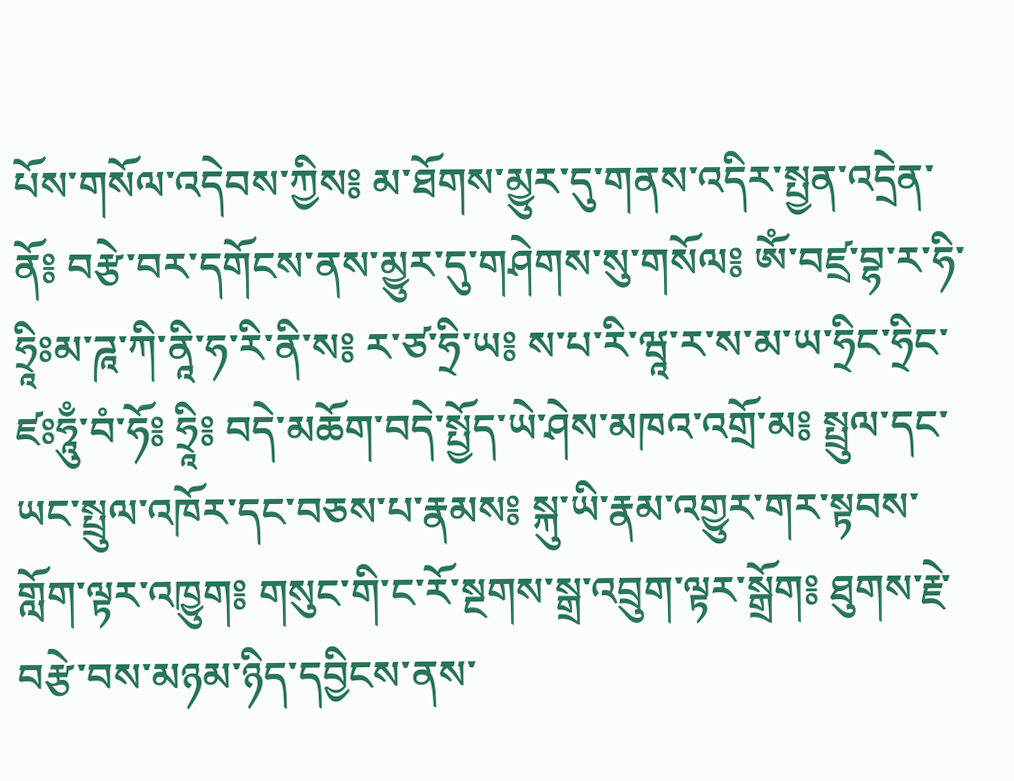པོས་གསོལ་འདེབས་ཀྱིས༔ མ་ཐོགས་མྱུར་དུ་གནས་འདིར་སྤྱན་འདྲེན་ནོ༔ བརྩེ་བར་དགོངས་ནས་མྱུར་དུ་གཤེགས་སུ་གསོལ༔ ཨོཾ་བཛྲ་བྷ་ར་ཧི་ཧྲཱིཿམ་ཌཱ་ཀི་ནཱི་ཧ་རི་ནི་ས༔ ར་ཙ་ཧྲི་ཡ༔ ས་པ་རི་ཝཱ་ར་ས་མ་ཡ་ཧྲིང་ཧྲིང་ཛཿཧཱུྃ་བཾ་ཧོ༔ ཧྲཱི༔ བདེ་མཆོག་བདེ་སྤྱོད་ཡེ་ཤེས་མཁའ་འགྲོ་མ༔ སྤྲུལ་དང་ཡང་སྤྲུལ་འཁོར་དང་བཅས་པ་རྣམས༔ སྐུ་ཡི་རྣམ་འགྱུར་གར་སྟབས་གློག་ལྟར་འཁྱུག༔ གསུང་གི་ང་རོ་སྔགས་སྒྲ་འབྲུག་ལྟར་སྒྲོག༔ ཐུགས་རྗེ་བརྩེ་བས་མཉམ་ཉིད་དབྱིངས་ནས་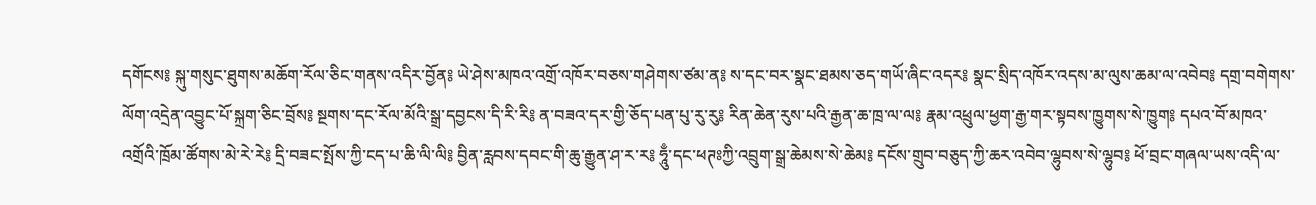དགོངས༔ སྐུ་གསུང་ཐུགས་མཆོག་རོལ་ཅིང་གནས་འདིར་བྱོན༔ ཡེ་ཤེས་མཁའ་འགྲོ་འཁོར་བཅས་གཤེགས་ཙམ་ན༔ ས་དང་བར་སྣང་ཐམས་ཅད་གཡོ་ཞིང་འདར༔ སྣང་སྲིད་འཁོར་འདས་མ་ལུས་ཆམ་ལ་འབེབ༔ དགྲ་བགེགས་ལོག་འདྲེན་འབྱུང་པོ་སྐྲག་ཅིང་བྲོས༔ སྔགས་དང་རོལ་མོའི་སྒྲ་དབྱངས་དི་རི་རི༔ ན་བཟའ་དར་གྱི་ཅོད་པན་པུ་རུ་རུ༔ རིན་ཆེན་རུས་པའི་རྒྱན་ཆ་ཁྲ་ལ་ལ༔ རྣམ་འཕྲུལ་ཕྱག་རྒྱ་གར་སྟབས་ཁྱུགས་སེ་ཁྱུག༔ དཔའ་བོ་མཁའ་འགྲོའི་ཁྲོམ་ཚོགས་མེ་རེ་རེ༔ དྲི་བཟང་སྤོས་ཀྱི་ངད་པ་ཆི་ལི་ལི༔ བྱིན་རླབས་དབང་གི་ཆུ་རྒྱུན་ཤ་ར་ར༔ ཧཱུྃ་དང་ཕཊཿཀྱི་འབྲུག་སྒྲ་ཆེམས་སེ་ཆེམ༔ དངོས་གྲུབ་བཅུད་ཀྱི་ཆར་འབེབ་ལྷུབས་སེ་ལྷུབ༔ ཕོ་བྲང་གཞལ་ཡས་འདི་ལ་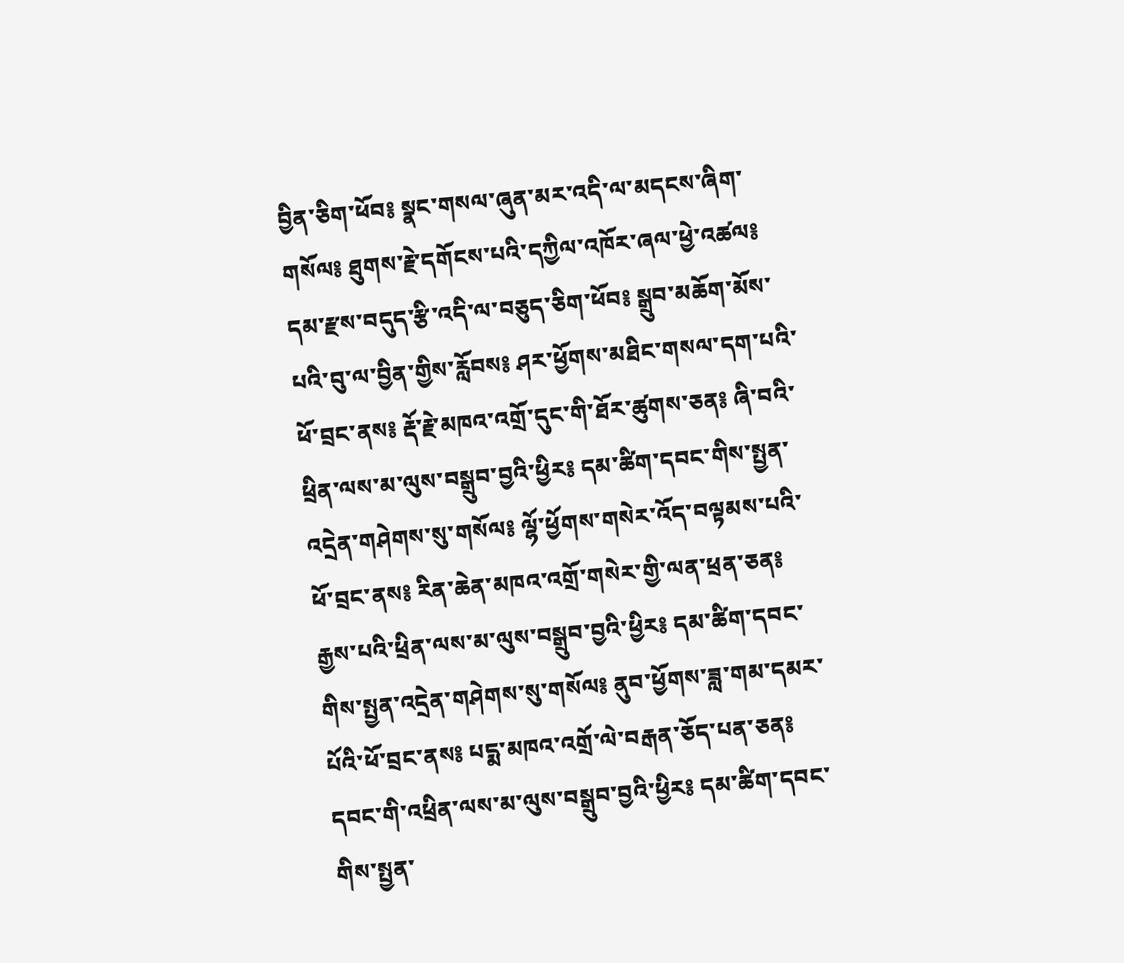བྱིན་ཅིག་ཕོབ༔ སྣང་གསལ་ཞུན་མར་འདི་ལ་མདངས་ཞིག་གསོལ༔ ཐུགས་རྗེ་དགོངས་པའི་དཀྱིལ་འཁོར་ཞལ་ཕྱེ་འཚལ༔ དམ་རྫས་བདུད་རྩི་འདི་ལ་བཅུད་ཅིག་ཕོབ༔ སྒྲུབ་མཆོག་མོས་པའི་བུ་ལ་བྱིན་གྱིས་རློབས༔ ཤར་ཕྱོགས་མཐིང་གསལ་དག་པའི་ཕོ་བྲང་ནས༔ རྡོ་རྗེ་མཁའ་འགྲོ་དུང་གི་ཐོར་ཚུགས་ཅན༔ ཞི་བའི་ཕྲིན་ལས་མ་ལུས་བསྒྲུབ་བྱའི་ཕྱིར༔ དམ་ཚིག་དབང་གིས་སྤྱན་འདྲེན་གཤེགས་སུ་གསོལ༔ ལྷོ་ཕྱོགས་གསེར་འོད་བལྟམས་པའི་ཕོ་བྲང་ནས༔ རིན་ཆེན་མཁའ་འགྲོ་གསེར་གྱི་ལན་ཕྲན་ཅན༔ རྒྱས་པའི་ཕྲིན་ལས་མ་ལུས་བསྒྲུབ་བྱའི་ཕྱིར༔ དམ་ཚིག་དབང་གིས་སྤྱན་འདྲེན་གཤེགས་སུ་གསོལ༔ ནུབ་ཕྱོགས་ཟླ་གམ་དམར་པོའི་ཕོ་བྲང་ནས༔ པདྨ་མཁའ་འགྲོ་ལེ་བརྒན་ཅོད་པན་ཅན༔ དབང་གི་འཕྲིན་ལས་མ་ལུས་བསྒྲུབ་བྱའི་ཕྱིར༔ དམ་ཚིག་དབང་གིས་སྤྱན་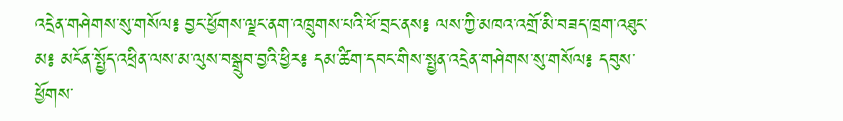འདྲེན་གཤེགས་སུ་གསོལ༔ བྱང་ཕྱོགས་ལྗང་ནག་འཁྲུགས་པའི་ཕོ་བྲང་ནས༔ ལས་ཀྱི་མཁའ་འགྲོ་མི་བཟད་ཁྲག་འཐུང་མ༔ མངོན་སྤྱོད་འཕྲིན་ལས་མ་ལུས་བསྒྲུབ་བྱའི་ཕྱིར༔ དམ་ཚིག་དབང་གིས་སྤྱན་འདྲེན་གཤེགས་སུ་གསོལ༔ དབུས་ཕྱོགས་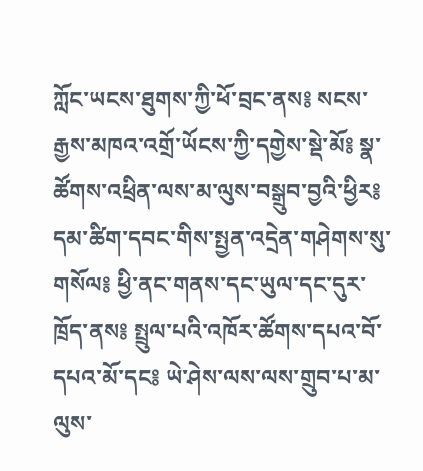ཀློང་ཡངས་ཐུགས་ཀྱི་ཕོ་བྲང་ནས༔ སངས་རྒྱས་མཁའ་འགྲོ་ཡོངས་ཀྱི་དགྱེས་སྡེ་མོ༔ སྣ་ཚོགས་འཕྲིན་ལས་མ་ལུས་བསྒྲུབ་བྱའི་ཕྱིར༔ དམ་ཚིག་དབང་གིས་སྤྱན་འདྲེན་གཤེགས་སུ་གསོལ༔ ཕྱི་ནང་གནས་དང་ཡུལ་དང་དུར་ཁྲོད་ནས༔ སྤྲུལ་པའི་འཁོར་ཚོགས་དཔའ་བོ་དཔའ་མོ་དང༔ ཡེ་ཤེས་ལས་ལས་གྲུབ་པ་མ་ལུས་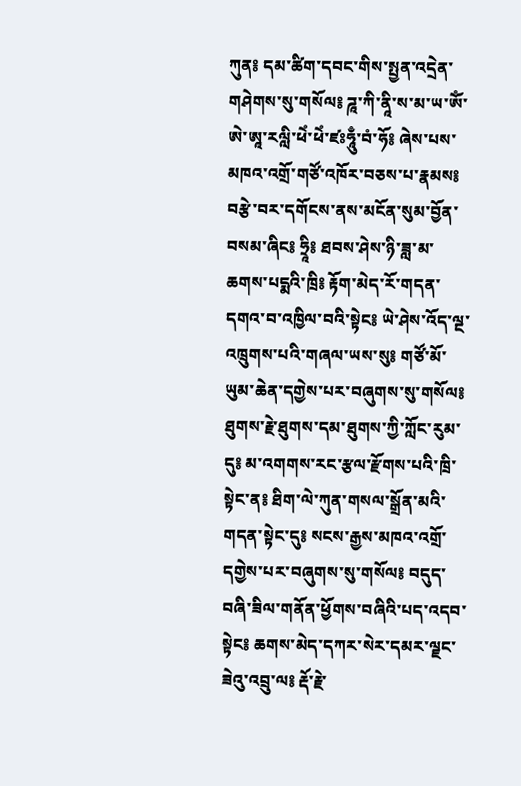ཀུན༔ དམ་ཚིག་དབང་གིས་སྤྱན་འདྲེན་གཤེགས་སུ་གསོལ༔ ཌཱ་ཀི་ནཱི་ས་མ་ཡ་ཨོཾ་ཨེ་ཨཱ་རལླི་ཕེཾ་ཕེཾ་ཛཿཧཱུྃ་བཾ་ཧོ༔ ཞེས་པས་མཁའ་འགྲོ་གཙོ་འཁོར་བཅས་པ་རྣམས༔ བརྩེ་བར་དགོངས་ནས་མངོན་སུམ་བྱོན་བསམ་ཞིང༔ ཧྲཱི༔ ཐབས་ཤེས་ཉི་ཟླ་མ་ཆགས་པདྨའི་ཁྲི༔ རྟོག་མེད་རོ་གདན་དགའ་བ་འཁྱིལ་བའི་སྟེང༔ ཡེ་ཤེས་འོད་ལྔ་འཁྲུགས་པའི་གཞལ་ཡས་སུ༔ གཙོ་མོ་ཡུམ་ཆེན་དགྱེས་པར་བཞུགས་སུ་གསོལ༔ ཐུགས་རྗེ་ཐུགས་དམ་ཐུགས་ཀྱི་ཀློང་རུམ་དུ༔ མ་འགགས་རང་རྩལ་རྫོགས་པའི་ཁྲི་སྟེང་ན༔ ཐིག་ལེ་ཀུན་གསལ་སྒྲོན་མའི་གདན་སྟེང་དུ༔ སངས་རྒྱས་མཁའ་འགྲོ་དགྱེས་པར་བཞུགས་སུ་གསོལ༔ བདུད་བཞི་ཟིལ་གནོན་ཕྱོགས་བཞིའི་པད་འདབ་སྟེང༔ ཆགས་མེད་དཀར་སེར་དམར་ལྗང་ཟེའུ་འབྲུ་ལ༔ རྡོ་རྗེ་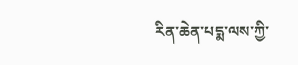རིན་ཆེན་པདྨ་ལས་ཀྱི་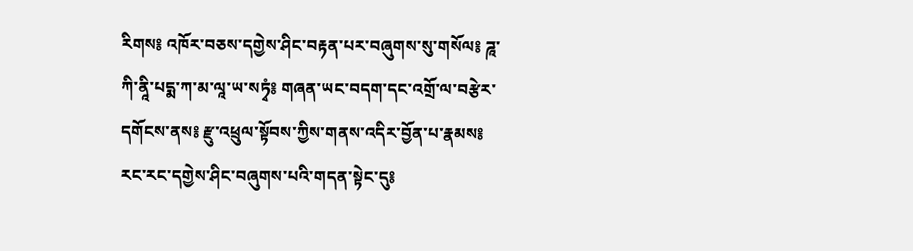རིགས༔ འཁོར་བཅས་དགྱེས་ཤིང་བརྟན་པར་བཞུགས་སུ་གསོལ༔ ཌཱ་ཀི་ནཱི་པདྨ་ཀ་མ་ལཱ་ཡ་སཏྭཾ༔ གཞན་ཡང་བདག་དང་འགྲོ་ལ་བརྩེར་དགོངས་ནས༔ རྫུ་འཕྲུལ་སྟོབས་ཀྱིས་གནས་འདིར་བྱོན་པ་རྣམས༔ རང་རང་དགྱེས་ཤིང་བཞུགས་པའི་གདན་སྟེང་དུ༔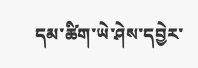དམ་ཚིག་ཡེ་ཤེས་དབྱེར་